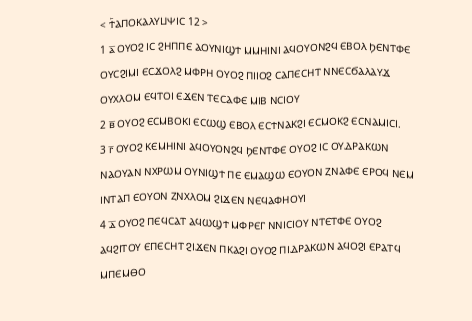< Ϯ⳰ⲀⲠⲞⲔⲀⲖⲨⳘⲮⲒⲤ 12 >
1 ⲁ̅ ⲞⲨⲞϨ ⲒⲤ ϨⲎⲠⲠⲈ ⲀⲞⲨⲚⲒϢϮ ⲘⲘⲎⲒⲚⲒ ⲀϤⲞⲨⲞⲚϨϤ ⲈⲂⲞⲖ ϦⲈⲚⲦⲪⲈ ⲞⲨⲤϨⲒⲘⲒ ⲈⲤϪⲞⲖϨ ⲘⲪⲢⲎ ⲞⲨⲞϨ ⲠⲒⲒⲞϨ ⲤⲀⲠⲈⲤⲎⲦ ⲚⲚⲈⲤϬⲀⲖⲀⲨϪ ⲞⲨⲬⲖⲞⲘ ⲈϤⲦⲞⲒ ⲈϪⲈⲚ ⲦⲈⲤⲀⲪⲈ ⲘⲒⲂ ⲚⲤⲒⲞⲨ
2 ⲃ̅ ⲞⲨⲞϨ ⲈⲤⲘⲂⲞⲔⲒ ⲈⲤⲰϢ ⲈⲂⲞⲖ ⲈⲤϮⲚⲀⲔϨⲒ ⲈⲤⲘⲞⲔϨ ⲈⲤⲚⲀⲘⲒⲤⲒ.
3 ⲅ̅ ⲞⲨⲞϨ ⲔⲈⲘⲎⲒⲚⲒ ⲀϤⲞⲨⲞⲚϨϤ ϦⲈⲚⲦⲪⲈ ⲞⲨⲞϨ ⲒⲤ ⲞⲨⲆⲢⲀⲔⲰⲚ ⲚⲀⲞⲨⲀⲚ ⲚⲬⲢⲰⲘ ⲞⲨⲚⲒϢϮ ⲠⲈ ⲈⲘⲀϢⲰ ⲈⲞⲨⲞⲚ ⲌⲚⲀⲪⲈ ⲈⲢⲞϤ ⲚⲈⲘ ⲒⲚⲦⲀⲠ ⲈⲞⲨⲞⲚ ⲌⲚⲬⲖⲞⲘ ϨⲒϪⲈⲚ ⲚⲈϤⲀⲪⲎⲞⲨⲒ
4 ⲇ̅ ⲞⲨⲞϨ ⲠⲈϤⲤⲀⲦ ⲀϤⲰϢϮ ⲘⲪⲢⲈⲄ ⲚⲚⲒⲤⲒⲞⲨ ⲚⲦⲈⲦⲪⲈ ⲞⲨⲞϨ ⲀϤϨⲒⲦⲞⲨ ⲈⲠⲈⲤⲎⲦ ϨⲒϪⲈⲚ ⲠⲔⲀϨⲒ ⲞⲨⲞϨ ⲠⲒⲆⲢⲀⲔⲰⲚ ⲀϤⲞϨⲒ ⲈⲢⲀⲦϤ ⲘⲠⲈⲘⲐⲞ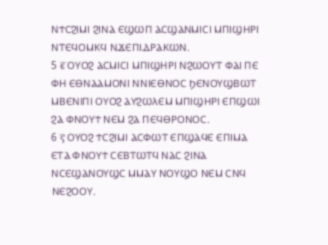ⲚϮⲤϨⲒⲘⲒ ϨⲒⲚⲀ ⲈϢⲰⲠ ⲀⲤϢⲀⲚⲘⲒⲤⲒ ⲘⲠⲒϢⲎⲢⲒ ⲚⲦⲈϤⲞⲘⲔϤ ⲚϪⲈⲠⲒⲆⲢⲀⲔⲰⲚ.
5 ⲉ̅ ⲞⲨⲞϨ ⲀⲤⲘⲒⲤⲒ ⲘⲠⲒϢⲎⲢⲒ ⲚϨⲰⲞⲨⲦ ⲪⲀⲒ ⲠⲈ ⲪⲎ ⲈⲐⲚⲀⲀⲘⲞⲚⲒ ⲚⲚⲒⲈⲐⲚⲞⲤ ϦⲈⲚⲞⲨϢⲂⲰⲦ ⲘⲂⲈⲚⲒⲠⲒ ⲞⲨⲞϨ ⲀⲨϨⲰⲖⲈⲘ ⲘⲠⲒϢⲎⲢⲒ ⲈⲠϢⲰⲒ ϨⲀ ⲪⲚⲞⲨϮ ⲚⲈⲘ ϨⲀ ⲠⲈϤⲐⲢⲞⲚⲞⲤ.
6 ⲋ̅ ⲞⲨⲞϨ ϮⲤϨⲒⲘⲒ ⲀⲤⲪⲰⲦ ⲈⲠϢⲀϤⲈ ⲈⲠⲒⲘⲀ ⲈⲦⲀ ⲪⲚⲞⲨϮ ⲤⲈⲂⲦⲰⲦϤ ⲚⲀⲤ ϨⲒⲚⲀ ⲚⲤⲈϢⲀⲚⲞⲨϢⲤ ⲘⲘⲀⲨ ⲚⲞⲨϢⲞ ⲚⲈⲘ ⲤⲚϤ ⲚⲈϨⲞⲞⲨ.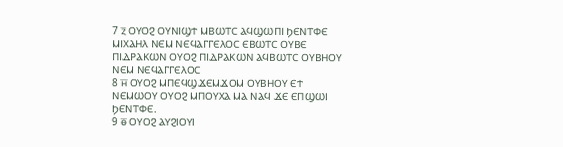7 ⲍ̅ ⲞⲨⲞϨ ⲞⲨⲚⲒϢϮ ⲘⲂⲰⲦⲤ ⲀϤϢⲰⲠⲒ ϦⲈⲚⲦⲪⲈ ⲘⲒⲬⲀⲎⲖ ⲚⲈⲘ ⲚⲈϤⲀⲄⲄⲈⲖⲞⲤ ⲈⲂⲰⲦⲤ ⲞⲨⲂⲈ ⲠⲒⲆⲢⲀⲔⲰⲚ ⲞⲨⲞϨ ⲠⲒⲆⲢⲀⲔⲰⲚ ⲀϤⲂⲰⲦⲤ ⲞⲨⲂⲎⲞⲨ ⲚⲈⲘ ⲚⲈϤⲀⲄⲄⲈⲖⲞⲤ
8 ⲏ̅ ⲞⲨⲞϨ ⲘⲠⲈϤϢϪⲈⲘϪⲞⲘ ⲞⲨⲂⲎⲞⲨ ⲈϮ ⲚⲈⲘⲰⲞⲨ ⲞⲨⲞϨ ⲘⲠⲞⲨⲬⲀ ⲘⲀ ⲚⲀϤ ϪⲈ ⲈⲠϢⲰⲒ ϦⲈⲚⲦⲪⲈ.
9 ⲑ̅ ⲞⲨⲞϨ ⲀⲨϨⲒⲞⲨⲒ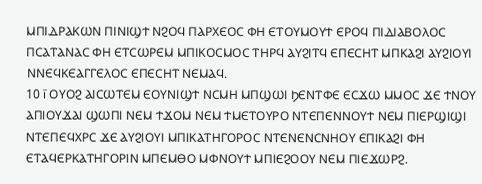ⲘⲠⲒⲆⲢⲀⲔⲰⲚ ⲠⲒⲚⲒϢϮ ⲚϨⲞϤ ⲠⲀⲢⲬⲈⲞⲤ ⲪⲎ ⲈⲦⲞⲨⲘⲞⲨϮ ⲈⲢⲞϤ ⲠⲒⲆⲒⲀⲂⲞⲖⲞⲤ ⲠⲤⲀⲦⲀⲚⲀⲤ ⲪⲎ ⲈⲦⲤⲰⲢⲈⲘ ⲘⲠⲒⲔⲞⲤⲘⲞⲤ ⲦⲎⲢϤ ⲀⲨϨⲒⲦϤ ⲈⲠⲈⲤⲎⲦ ⲘⲠⲔⲀϨⲒ ⲀⲨϨⲒⲞⲨⲒ ⲚⲚⲈϤⲔⲈⲀⲄⲄⲈⲖⲞⲤ ⲈⲠⲈⲤⲎⲦ ⲚⲈⲘⲀϤ.
10 ⲓ̅ ⲞⲨⲞϨ ⲀⲒⲤⲰⲦⲈⲘ ⲈⲞⲨⲚⲒϢϮ ⲚⲤⲘⲎ ⲘⲠϢⲰⲒ ϦⲈⲚⲦⲪⲈ ⲈⲤϪⲰ ⲘⲘⲞⲤ ϪⲈ ϮⲚⲞⲨ ⲀⲠⲒⲞⲨϪⲀⲒ ϢⲰⲠⲒ ⲚⲈⲘ ϮϪⲞⲘ ⲚⲈⲘ ϮⲘⲈⲦⲞⲨⲢⲞ ⲚⲦⲈⲠⲈⲚⲚⲞⲨϮ ⲚⲈⲘ ⲠⲒⲈⲢϢⲒϢⲒ ⲚⲦⲈⲠⲈϤⲬⲢⲤ ϪⲈ ⲀⲨϨⲒⲞⲨⲒ ⲘⲠⲒⲔⲀⲦⲎⲄⲞⲢⲞⲤ ⲚⲦⲈⲚⲈⲚⲤⲚⲎⲞⲨ ⲈⲠⲒⲔⲀϨⲒ ⲪⲎ ⲈⲦⲀϤⲈⲢⲔⲀⲦⲎⲄⲞⲢⲒⲚ ⲘⲠⲈⲘⲐⲞ ⲘⲪⲚⲞⲨϮ ⲘⲠⲒⲈϨⲞⲞⲨ ⲚⲈⲘ ⲠⲒⲈϪⲰⲢϨ.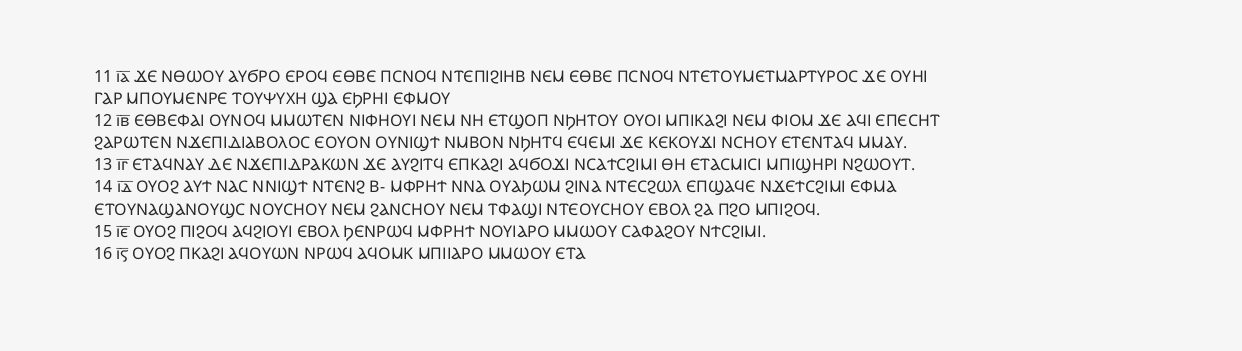11 ⲓ̅ⲁ̅ ϪⲈ ⲚⲐⲰⲞⲨ ⲀⲨϬⲢⲞ ⲈⲢⲞϤ ⲈⲐⲂⲈ ⲠⲤⲚⲞϤ ⲚⲦⲈⲠⲒϨⲒⲎⲂ ⲚⲈⲘ ⲈⲐⲂⲈ ⲠⲤⲚⲞϤ ⲚⲦⲈⲦⲞⲨⲘⲈⲦⲘⲀⲢⲦⲨⲢⲞⲤ ϪⲈ ⲞⲨⲎⲒ ⲄⲀⲢ ⲘⲠⲞⲨⲘⲈⲚⲢⲈ ⲦⲞⲨⲮⲨⲬⲎ ϢⲀ ⲈϦⲢⲎⲒ ⲈⲪⲘⲞⲨ
12 ⲓ̅ⲃ̅ ⲈⲐⲂⲈⲪⲀⲒ ⲞⲨⲚⲞϤ ⲘⲘⲰⲦⲈⲚ ⲚⲒⲪⲎⲞⲨⲒ ⲚⲈⲘ ⲚⲎ ⲈⲦϢⲞⲠ ⲚϦⲎⲦⲞⲨ ⲞⲨⲞⲒ ⲘⲠⲒⲔⲀϨⲒ ⲚⲈⲘ ⲪⲒⲞⲘ ϪⲈ ⲀϤⲒ ⲈⲠⲈⲤⲎⲦ ϨⲀⲢⲰⲦⲈⲚ ⲚϪⲈⲠⲒⲆⲒⲀⲂⲞⲖⲞⲤ ⲈⲞⲨⲞⲚ ⲞⲨⲚⲒϢϮ ⲚⲘⲂⲞⲚ ⲚϦⲎⲦϤ ⲈϤⲈⲘⲒ ϪⲈ ⲔⲈⲔⲞⲨϪⲒ ⲚⲤⲎⲞⲨ ⲈⲦⲈⲚⲦⲀϤ ⲘⲘⲀⲨ.
13 ⲓ̅ⲅ̅ ⲈⲦⲀϤⲚⲀⲨ ⲆⲈ ⲚϪⲈⲠⲒⲆⲢⲀⲔⲰⲚ ϪⲈ ⲀⲨϨⲒⲦϤ ⲈⲠⲔⲀϨⲒ ⲀϤϬⲞϪⲒ ⲚⲤⲀϮⲤϨⲒⲘⲒ ⲐⲎ ⲈⲦⲀⲤⲘⲒⲤⲒ ⲘⲠⲒϢⲎⲢⲒ ⲚϨⲰⲞⲨⲦ.
14 ⲓ̅ⲇ̅ ⲞⲨⲞϨ ⲀⲨϮ ⲚⲀⲤ ⲚⲚⲒϢϮ ⲚⲦⲈⲚϨ Ⲃ- ⲘⲪⲢⲎϮ ⲚⲚⲀ ⲞⲨⲀϦⲰⲘ ϨⲒⲚⲀ ⲚⲦⲈⲤϨⲰⲖ ⲈⲠϢⲀϤⲈ ⲚϪⲈϮⲤϨⲒⲘⲒ ⲈⲪⲘⲀ ⲈⲦⲞⲨⲚⲀϢⲀⲚⲞⲨϢⲤ ⲚⲞⲨⲤⲎⲞⲨ ⲚⲈⲘ ϨⲀⲚⲤⲎⲞⲨ ⲚⲈⲘ ⲦⲪⲀϢⲒ ⲚⲦⲈⲞⲨⲤⲎⲞⲨ ⲈⲂⲞⲖ ϨⲀ ⲠϨⲞ ⲘⲠⲒϨⲞϤ.
15 ⲓ̅ⲉ̅ ⲞⲨⲞϨ ⲠⲒϨⲞϤ ⲀϤϨⲒⲞⲨⲒ ⲈⲂⲞⲖ ϦⲈⲚⲢⲰϤ ⲘⲪⲢⲎϮ ⲚⲞⲨⲒⲀⲢⲞ ⲘⲘⲰⲞⲨ ⲤⲀⲪⲀϨⲞⲨ ⲚϮⲤϨⲒⲘⲒ.
16 ⲓ̅ⲋ̅ ⲞⲨⲞϨ ⲠⲔⲀϨⲒ ⲀϤⲞⲨⲰⲚ ⲚⲢⲰϤ ⲀϤⲞⲘⲔ ⲘⲠⲒⲒⲀⲢⲞ ⲘⲘⲰⲞⲨ ⲈⲦⲀ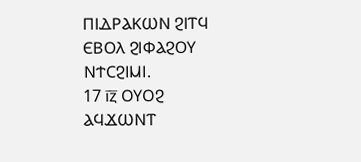ⲠⲒⲆⲢⲀⲔⲰⲚ ϨⲒⲦϤ ⲈⲂⲞⲖ ϨⲒⲪⲀϨⲞⲨ ⲚϮⲤϨⲒⲘⲒ.
17 ⲓ̅ⲍ̅ ⲞⲨⲞϨ ⲀϤϪⲰⲚⲦ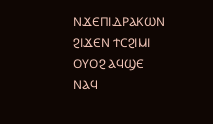ⲚϪⲈⲠⲒⲆⲢⲀⲔⲰⲚ ϨⲒϪⲈⲚ ϮⲤϨⲒⲘⲒ ⲞⲨⲞϨ ⲀϤϢⲈ ⲚⲀϤ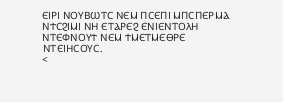ⲈⲒⲢⲒ ⲚⲞⲨⲂⲰⲦⲤ ⲚⲈⲘ ⲠⲤⲈⲠⲒ ⲘⲠⲤⲠⲈⲢⲘⲀ ⲚϮⲤϨⲒⲘⲒ ⲚⲎ ⲈⲦⲀⲢⲈϨ ⲈⲚⲒⲈⲚⲦⲞⲖⲎ ⲚⲦⲈⲪⲚⲞⲨϮ ⲚⲈⲘ ϮⲘⲈⲦⲘⲈⲐⲢⲈ ⲚⲦⲈⲒⲎⲤⲞⲨⲤ.
<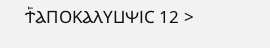Ϯ⳰ⲀⲠⲞⲔⲀⲖⲨⳘⲮⲒⲤ 12 >